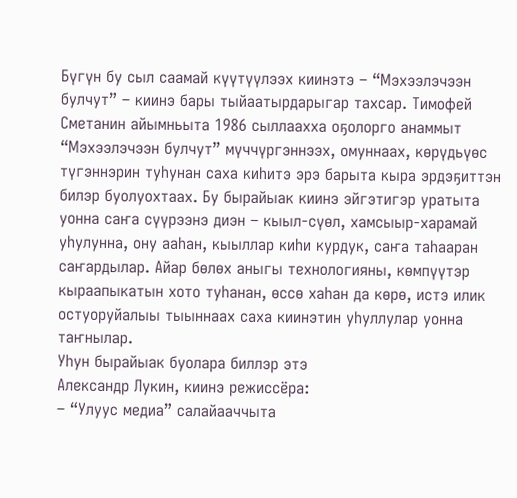Бүгүн бу сыл саамай күүтүүлээх киинэтэ – “Мэхээлэчээн булчут” – киинэ бары тыйаатырдарыгар тахсар. Тимофей Сметанин айымньыта 1986 сыллаахха оҕолорго анаммыт “Мэхээлэчээн булчут” мүччүргэннээх, омуннаах, көрүдьүөс түгэннэрин туһунан саха киһитэ эрэ барыта кыра эрдэҕиттэн билэр буолуохтаах. Бу бырайыак киинэ эйгэтигэр уратыта уонна саҥа сүүрээнэ диэн – кыыл-сүөл, хамсыыр-харамай уһулунна, ону ааһан, кыыллар киһи курдук, саҥа таһааран саҥардылар. Айар бөлөх аныгы технологияны, көмпүүтэр кыраапыкатын хото туһанан, өссө хаһан да көрө, истэ илик остуоруйалыы тыыннаах саха киинэтин уһуллулар уонна таҥнылар.
Уһун бырайыак буолара биллэр этэ
Александр Лукин, киинэ режиссёра:
– “Улуус медиа” салайааччыта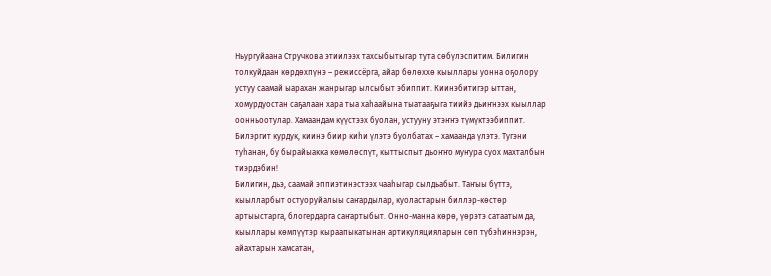Ньургуйаана Стручкова этиилээх тахсыбытыгар тута сөбүлэспитим. Билигин толкуйдаан көрдөхпүнэ – режиссёрга, айар бөлөххө кыыллары уонна оҕолору устуу саамай ыарахан жанрыгар ылсыбыт эбиппит. Киинэбитигэр ыттан, хомурдуостан саҕалаан хара тыа хаһаайына тыатааҕыга тиийэ дьиҥнээх кыыллар оонньоотулар. Хамаандам күүстээх буолан, устууну этэҥҥэ түмүктээбиппит. Билэргит курдук, киинэ биир киһи үлэтэ буолбатах – хамаанда үлэтэ. Тугэни туһанан, бу бырайыакка көмөлөспүт, кыттыспыт дьоҥҥо муҥура суох махталбын тиэрдэбин!
Билигин, дьэ, саамай эппиэтинэстээх чааһыгар сылдьабыт. Таҥыы бүттэ, кыылларбыт остуоруйалыы саҥардылар, куоластарын биллэр-көстөр артыыстарга, блогердарга саҥартыбыт. Онно-манна көрө, үөрэтэ сатаатым да, кыыллары көмпүүтэр кыраапыкатынан артикуляцияларын сөп түбэһиннэрэн, айахтарын хамсатан,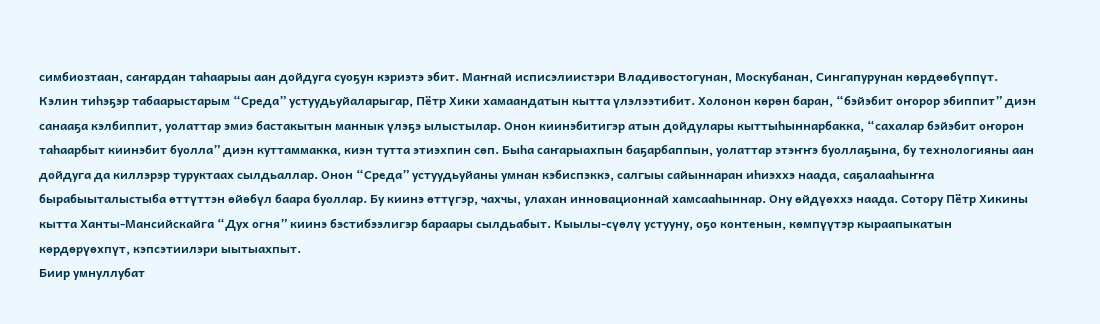симбиозтаан, саҥардан таһаарыы аан дойдуга суоҕун кэриэтэ эбит. Маҥнай исписэлиистэри Владивостогунан, Москубанан, Сингапурунан көрдөөбүппүт. Кэлин тиһэҕэр табаарыстарым “Среда” устуудьуйаларыгар, Пётр Хики хамаандатын кытта үлэлээтибит. Холонон көрөн баран, “бэйэбит оҥорор эбиппит” диэн санааҕа кэлбиппит, уолаттар эмиэ бастакытын маннык үлэҕэ ылыстылар. Онон киинэбитигэр атын дойдулары кыттыһыннарбакка, “сахалар бэйэбит оҥорон таһаарбыт киинэбит буолла” диэн куттаммакка, киэн тутта этиэхпин сөп. Быһа саҥарыахпын баҕарбаппын, уолаттар этэҥҥэ буоллаҕына, бу технологияны аан дойдуга да киллэрэр туруктаах сылдьаллар. Онон “Среда” устуудьуйаны умнан кэбиспэккэ, салгыы сайыннаран иһиэххэ наада, саҕалааһыҥҥа бырабыыталыстыба өттүттэн өйөбүл баара буоллар. Бу киинэ өттүгэр, чахчы, улахан инновационнай хамсааһыннар. Ону өйдүөххэ наада. Сотору Пётр Хикины кытта Ханты-Мансийскайга “Дух огня” киинэ бэстибээлигэр бараары сылдьабыт. Кыылы-сүөлү устууну, оҕо контенын, көмпүүтэр кыраапыкатын көрдөрүөхпүт, кэпсэтиилэри ыытыахпыт.
Биир умнуллубат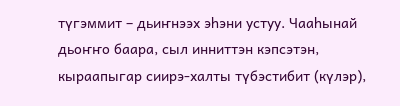түгэммит – дьиҥнээх эһэни устуу. Чааһынай дьоҥҥо баара, сыл инниттэн кэпсэтэн, кыраапыгар сиирэ-халты түбэстибит (күлэр),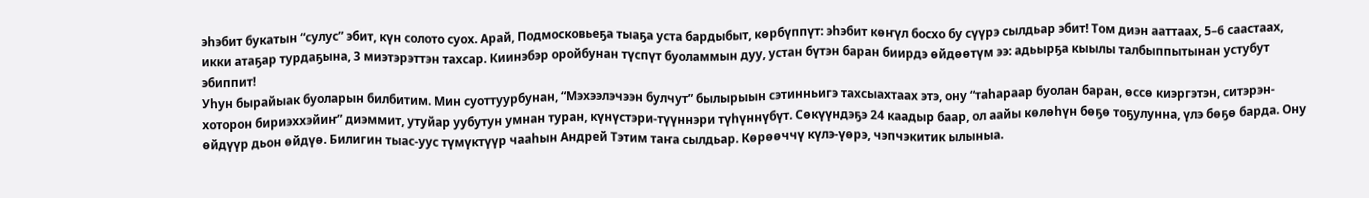эһэбит букатын “сулус” эбит, күн солото суох. Арай, Подмосковьеҕа тыаҕа уста бардыбыт, көрбүппүт: эһэбит көҥүл босхо бу сүүрэ сылдьар эбит! Том диэн ааттаах, 5–6 саастаах, икки атаҕар турдаҕына, 3 миэтэрэттэн тахсар. Киинэбэр оройбунан түспүт буоламмын дуу, устан бүтэн баран биирдэ өйдөөтүм ээ: адьырҕа кыылы талбыппытынан устубут эбиппит!
Уһун бырайыак буоларын билбитим. Мин суоттуурбунан, “Мэхээлэчээн булчут” былырыын сэтинньигэ тахсыахтаах этэ, ону “таһараар буолан баран, өссө киэргэтэн, ситэрэн-хоторон бириэххэйиҥ” диэммит, утуйар уубутун умнан туран, күнүстэри-түүннэри түһүннүбүт. Сөкүүндэҕэ 24 каадыр баар, ол аайы көлөһүн бөҕө тоҕулунна, үлэ бөҕө барда. Ону өйдүүр дьон өйдүө. Билигин тыас-уус түмүктүүр чааһын Андрей Тэтим таҥа сылдьар. Көрөөччү күлэ-үөрэ, чэпчэкитик ылыныа.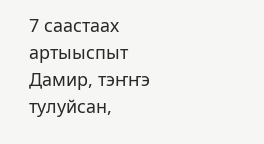7 саастаах артыыспыт Дамир, тэҥҥэ тулуйсан,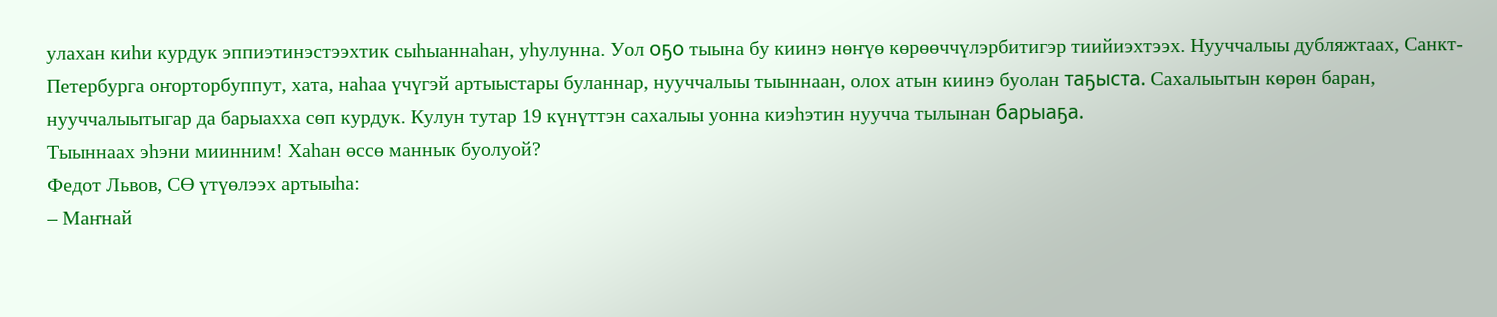улахан киһи курдук эппиэтинэстээхтик сыһыаннаһан, уһулунна. Уол оҕо тыына бу киинэ нөҥүө көрөөччүлэрбитигэр тиийиэхтээх. Нууччалыы дубляжтаах, Санкт-Петербурга оҥорторбуппут, хата, наһаа үчүгэй артыыстары буланнар, нууччалыы тыыннаан, олох атын киинэ буолан таҕыста. Сахалыытын көрөн баран, нууччалыытыгар да барыахха сөп курдук. Кулун тутар 19 күнүттэн сахалыы уонна киэһэтин нуучча тылынан барыаҕа.
Тыыннаах эһэни миинним! Хаһан өссө маннык буолуой?
Федот Львов, СӨ үтүөлээх артыыһа:
– Маҥнай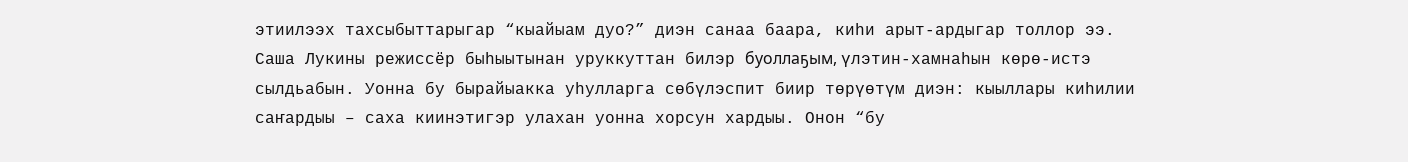этиилээх тахсыбыттарыгар “кыайыам дуо?” диэн санаа баара, киһи арыт-ардыгар толлор ээ. Саша Лукины режиссёр быһыытынан уруккуттан билэр буоллаҕым, үлэтин-хамнаһын көрө-истэ сылдьабын. Уонна бу бырайыакка уһулларга сөбүлэспит биир төрүөтүм диэн: кыыллары киһилии саҥардыы – саха киинэтигэр улахан уонна хорсун хардыы. Онон “бу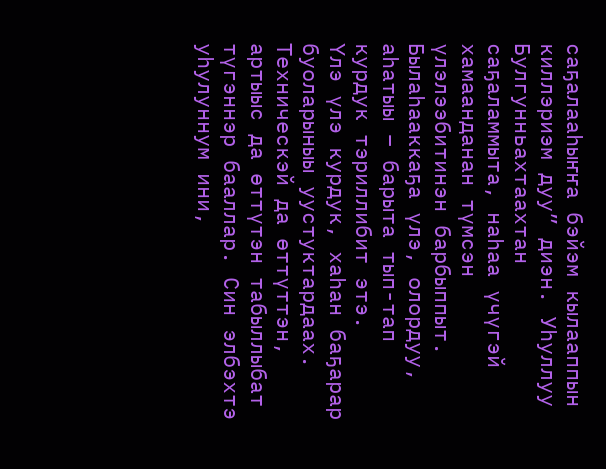саҕалааһыҥҥа бэйэм кылааппын киллэриэм дуу” диэн. Уһуллуу Булгунньахтаахтан саҕаламмыта, наһаа үчүгэй хамаанданан түмсэн үлэлээбитинэн барбыппыт. Былаһааккаҕа үлэ, олордуу, аһатыы – барыта тып-тап курдук тэриллибит этэ.
Үлэ үлэ курдук, хаһан баҕарар буоларыныы уустуктардаах. Техническэй да өттүттэн, артыыс да өттүтэн табыллыбат түгэннэр бааллар. Син элбэхтэ уһулуннум ини,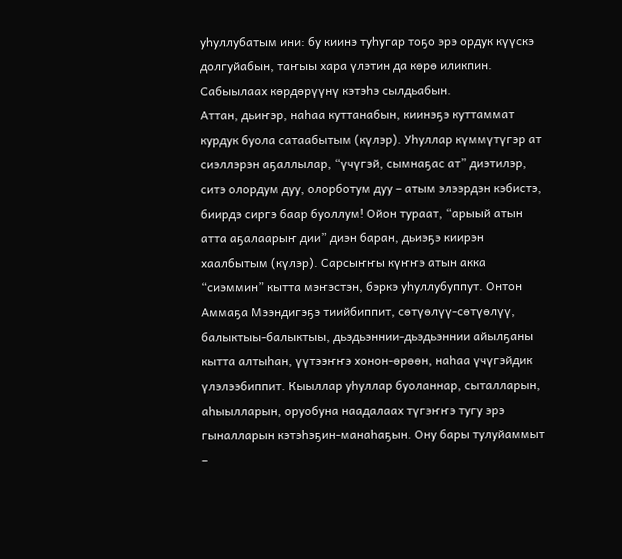уһуллубатым ини: бу киинэ туһугар тоҕо эрэ ордук күүскэ долгуйабын, таҥыы хара үлэтин да көрө иликпин. Сабыылаах көрдөрүүнү кэтэһэ сылдьабын.
Аттан, дьиҥэр, наһаа куттанабын, киинэҕэ куттаммат курдук буола сатаабытым (күлэр). Уһуллар күммүтүгэр ат сиэллэрэн аҕаллылар, “үчүгэй, сымнаҕас ат” диэтилэр, ситэ олордум дуу, олорботум дуу – атым элээрдэн кэбистэ, биирдэ сиргэ баар буоллум! Ойон тураат, “арыый атын атта аҕалаарыҥ дии” диэн баран, дьиэҕэ киирэн хаалбытым (күлэр). Сарсыҥҥы күҥҥэ атын акка “сиэммин” кытта мэҥэстэн, бэркэ уһуллубуппут. Онтон Аммаҕа Мээндигэҕэ тиийбиппит, сөтүөлүү-сөтүөлүү, балыктыы-балыктыы, дьэдьэннии-дьэдьэннии айылҕаны кытта алтыһан, үүтээҥҥэ хонон-өрөөн, наһаа үчүгэйдик үлэлээбиппит. Кыыллар уһуллар буоланнар, сыталларын, аһыылларын, оруобуна наадалаах түгэҥҥэ тугу эрэ гыналларын кэтэһэҕин-манаһаҕын. Ону бары тулуйаммыт –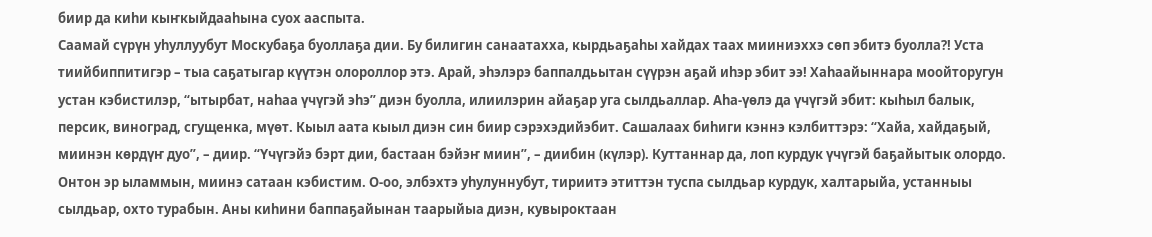биир да киһи кыҥкыйдааһына суох ааспыта.
Саамай сүрүн уһуллуубут Москубаҕа буоллаҕа дии. Бу билигин санаатахха, кырдьаҕаһы хайдах таах мииниэххэ сөп эбитэ буолла?! Уста тиийбиппитигэр – тыа саҕатыгар күүтэн олороллор этэ. Арай, эһэлэрэ баппалдьытан сүүрэн аҕай иһэр эбит ээ! Хаһаайыннара моойторугун устан кэбистилэр, “ытырбат, наһаа үчүгэй эһэ” диэн буолла, илиилэрин айаҕар уга сылдьаллар. Аһа-үөлэ да үчүгэй эбит: кыһыл балык, персик, виноград, сгущенка, мүөт. Кыыл аата кыыл диэн син биир сэрэхэдийэбит. Сашалаах биһиги кэннэ кэлбиттэрэ: “Хайа, хайдаҕый, миинэн көрдүҥ дуо”, – диир. “Үчүгэйэ бэрт дии, бастаан бэйэҥ миин”, – диибин (күлэр). Куттаннар да, лоп курдук үчүгэй баҕайытык олордо. Онтон эр ыламмын, миинэ сатаан кэбистим. О-оо, элбэхтэ уһулуннубут, тириитэ этиттэн туспа сылдьар курдук, халтарыйа, устанныы сылдьар, охто турабын. Аны киһини баппаҕайынан таарыйыа диэн, кувыроктаан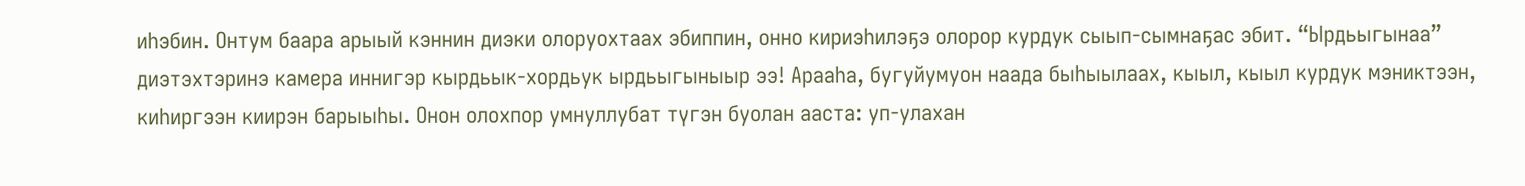иһэбин. Онтум баара арыый кэннин диэки олоруохтаах эбиппин, онно кириэһилэҕэ олорор курдук сыып-сымнаҕас эбит. “Ырдьыгынаа” диэтэхтэринэ камера иннигэр кырдьык-хордьук ырдьыгыныыр ээ! Арааһа, бугуйумуон наада быһыылаах, кыыл, кыыл курдук мэниктээн, киһиргээн киирэн барыыһы. Онон олохпор умнуллубат түгэн буолан ааста: уп-улахан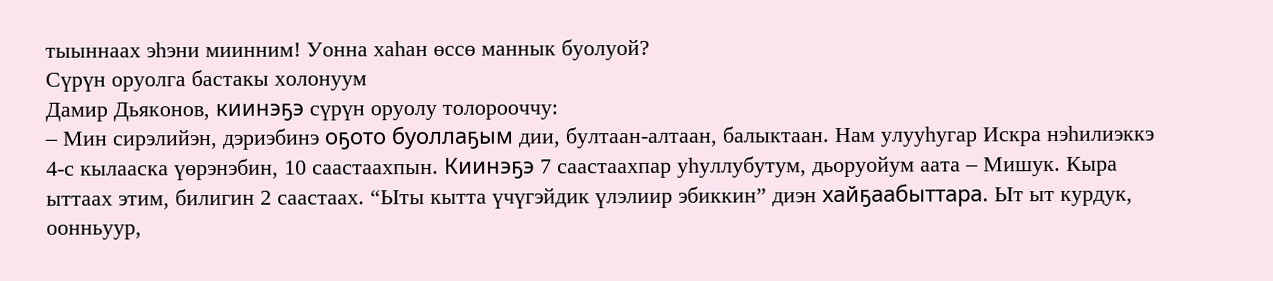тыыннаах эһэни миинним! Уонна хаһан өссө маннык буолуой?
Сүрүн оруолга бастакы холонуум
Дамир Дьяконов, киинэҕэ сүрүн оруолу толорооччу:
– Мин сирэлийэн, дэриэбинэ оҕото буоллаҕым дии, бултаан-алтаан, балыктаан. Нам улууһугар Искра нэһилиэккэ 4-с кылааска үөрэнэбин, 10 саастаахпын. Киинэҕэ 7 саастаахпар уһуллубутум, дьоруойум аата – Мишук. Кыра ыттаах этим, билигин 2 саастаах. “Ыты кытта үчүгэйдик үлэлиир эбиккин” диэн хайҕаабыттара. Ыт ыт курдук, оонньуур,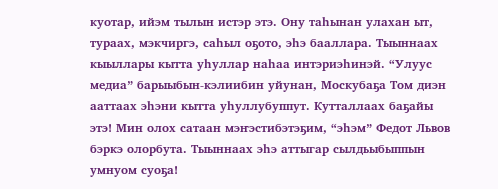куотар, ийэм тылын истэр этэ. Ону таһынан улахан ыт, тураах, мэкчиргэ, саһыл оҕото, эһэ бааллара. Тыыннаах кыыллары кытта уһуллар наһаа интэриэһинэй. “Улуус медиа” барыыбын-кэлиибин уйунан, Москубаҕа Том диэн ааттаах эһэни кытта уһуллубуппут. Кутталлаах баҕайы этэ! Мин олох сатаан мэҥэстибэтэҕим, “эһэм” Федот Львов бэркэ олорбута. Тыыннаах эһэ аттыгар сылдьыбыппын умнуом суоҕа!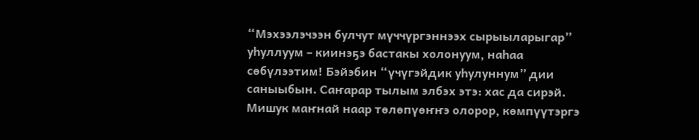“Мэхээлэчээн булчут мүччүргэннээх сырыыларыгар” уһуллуум – киинэҕэ бастакы холонуум, наһаа сөбүлээтим! Бэйэбин “үчүгэйдик уһулуннум” дии саныыбын. Саҥарар тылым элбэх этэ: хас да сирэй. Мишук маҥнай наар төлөпүөҥҥэ олорор, көмпүүтэргэ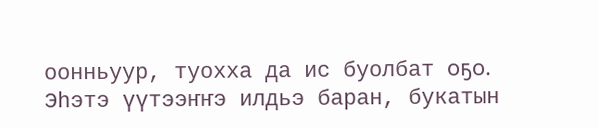оонньуур, туохха да ис буолбат оҕо. Эһэтэ үүтээҥҥэ илдьэ баран, букатын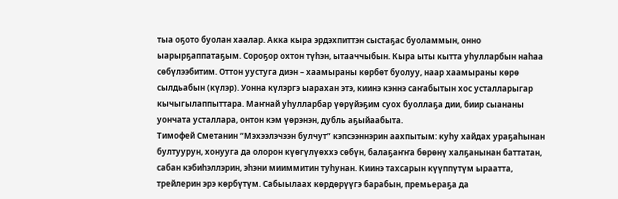тыа оҕото буолан хаалар. Акка кыра эрдэхпиттэн сыстаҕас буоламмын, онно ыарырҕаппатаҕым. Сороҕор охтон түһэн, ытааччыбын. Кыра ыты кытта уһулларбын наһаа сөбүлээбитим. Оттон уустуга диэн – хаамыраны көрбөт буолуу, наар хаамыраны көрө сылдьабын (күлэр). Уонна күлэргэ ыарахан этэ, киинэ кэннэ саҥабытын хос усталларыгар кычыгылаппыттара. Маҥнай уһулларбар үөрүйэҕим суох буоллаҕа дии, биир сыананы уончата усталлара, онтон кэм үөрэнэн, дубль аҕыйаабыта.
Тимофей Сметанин “Мэхээлэчээн булчут” кэпсээннэрин аахпытым: куһу хайдах ураҕаһынан бултуурун, хонууга да олорон күөгүлүөххэ сөбүн, балаҕаҥҥа бөрөнү халҕанынан баттатан, сабан кэбиһэллэрин, эһэни мииммитин туһунан. Киинэ тахсарын күүппүтүм ыраатта, трейлерин эрэ көрбүтүм. Сабыылаах көрдөрүүгэ барабын, премьераҕа да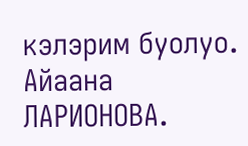кэлэрим буолуо.
Айаана ЛАРИОНОВА.